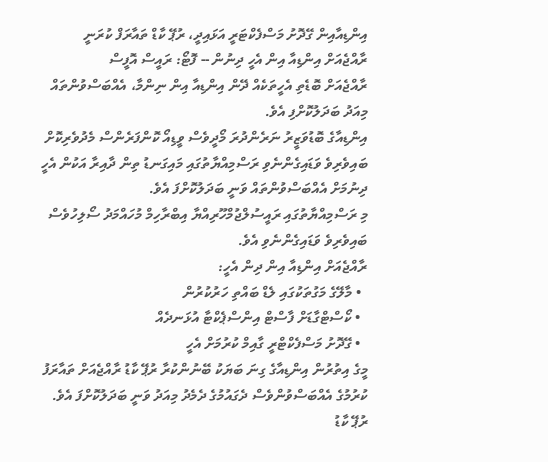އިންޑިއާއިން ގޭދޮށު މަސްފެކްޓަރީ އަޅައިދީ، ރުޕޭ ކާޑް ތައާރަފް ކުރަނީ
ރާއްޖެއަށް އިންޑިއާ އިން އެހީ ދިނުން -- ފޮޓޯ: ރައީސް އޮފީސް
ރާއްޖެއަށް ބޮޑެތި އެހީތަކެއް ދޭން އިންޑިއާ އިން ނިންމާ، އެއްބަސްވުންތައް މިއަދު ބަދަލުކޮށްފި އެވެ.
އިންޑިއާގެ ބޮޑުވަޒީރު ނަރެންދުރަ މޯދީވެސް ވީޑިއޯ ކޮންފަރެންސް މެދުވެރިކޮށް ބައިވެރިވެ ވަޑައިގެންނެވި ރަސްމިއްޔާތުގައި މައިގަނޑު ތިން ދާއިރާ އަކުން އެހީ ދިނުމަށް އެއްބަސްވުންތައް ވަނީ ބަދަލުކޮށްފަ އެވެ.
މި ރަސްމިއްޔާތުގައި ރައީސުލްޖުމްހޫރިއްޔާ އިބްރާހިމް މުހައްމަދު ސޯލިހުވެސް ބައިވެރިވެ ވަޑައިގެންނެވި އެވެ.
ރާއްޖެއަށް އިންޑިއާ އިން ދިން އެހީ:
  • މާލޭގެ މަގުތަކުގައި ލެޑް ބައްތި ހަރުކުރުން
  • ކޯސްޓްގާޑަށް ފާސްޓް އިންސްޕެކްޓާ އުޅަނދެއް
  • ގޭދޮށު މަސްފެކްޓްރީ ގާއިމް ކުރުމަށް އެހީ
މީގެ އިތުރުން އިންޑިއާގެ ގިނަ ބަޔަކު ބޭނުންކުރާ ރުޕޭ ކާޑު ރާއްޖެއަށް ތައާރަފު ކުރުމުގެ އެއްބަސްވުންވެސް ދެގައުމުގެ ދެމެދު މިއަދު ވަނީ ބަދަލުކޮށްފަ އެވެ. ރުޕޭ ކާޑު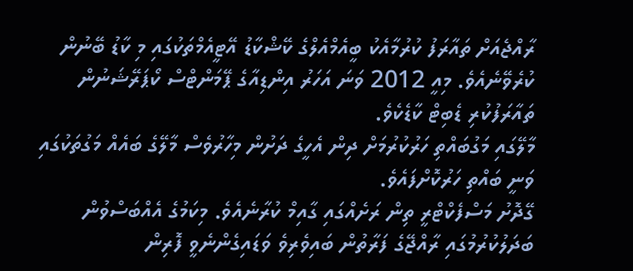ރާއްޖެއަށް ތައާރަފު ކުރުމާއެކު ބީއެމްއެލްގެ ކޭޝްކާޑު އޭޓީއެމްތަކުގައި މި ކާޑު ބޭނުން ކުރެވޭނެއެވެ. މިއީ 2012 ވަނަ އަހަރު އިންޑިއާގެ ޕޭމަންޓްސް ކޯޕަރޭޝަނުން ތައާރަފުކުރި ޑެބިޓް ކާޑެކެވެ.
މާލޭގައި މަގުބައްތި ހަރުކުރުމަށް ދިން އެހީގެ ދަށުން މިހާރުވެސް މާލޭގެ ބައެއް މަގުތަކުގައި ވަނީ ބައްތި ހަރުކޮށްފައެވެ.
ގޭދޮށު މަސްފެކްޓްރީ ތިން ރަށެއްގައި ގާއިމް ކުރާނެއެވެ. މިކަމުގެ އެއްބަސްވުން ބަދަލުކުރުމުގައި ރާއްޖޭގެ ފަރާތުން ބައިވެރިވެ ވަޑައިގެންނެވީ ފޮރިން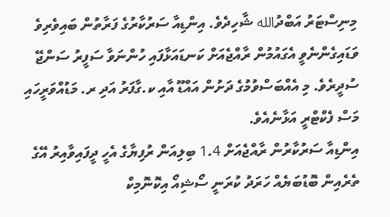މިނިސްޓަރު އަބްދުالله ޝާހިދެވެ. އިންޑިއާ ސަރުކާރުގެ ފަރާތުން ބައިވެރިވެ ވަޑައިގެންނެވީ އެގައުމުން ރާއްޖެއަށް ކަނޑައަޅާފައި ހުންނަވާ ސަފީރު ސަންޖޭ ސުދީރެވެ. މި އެއްބަސްވުމުގެ ދަށުން އައްޑޫ އާއި ކ.ގާފަރު އަދި ރ. މަޑުއްވަރީހައި މަސް ފެކްޓްރީ އަޅާނެއެވެ.
އިންޑިއާ ސަރުކާރުން ރާއްޖެއަށް 1.4 ބިލިއަން ރުފިޔާގެ އެހީ ދީފައިވާއިރު އޭގެ ތެރެއިން ބޮޑުބަޔެއް ހަރަދު ކުރަނީ ސޯޝިއޯ އިކޮނޮމިކް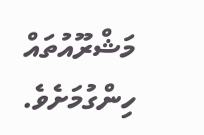މަޝްރޫއުތައް ހިންގުމަށެވެ.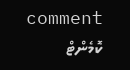comment ކޮމެންޓް